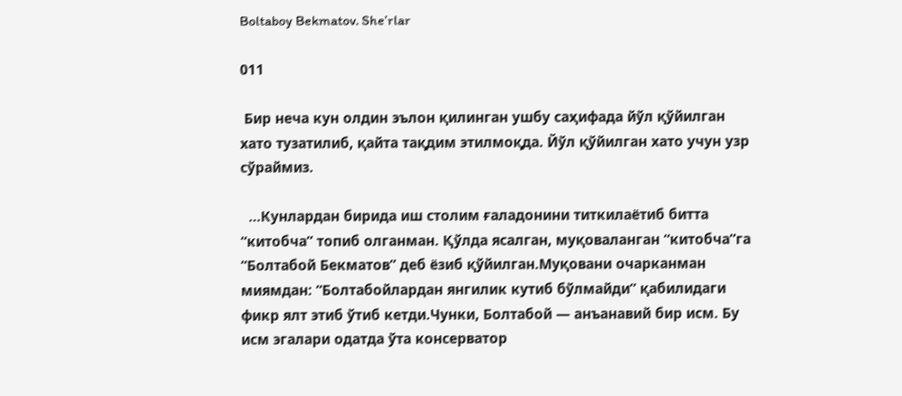Boltaboy Bekmatov. She’rlar

011

 Бир неча кун олдин эълон қилинган ушбу саҳифада йўл қўйилган хато тузатилиб, қайта тақдим этилмоқда. Йўл қўйилган хато учун узр сўраймиз.

  …Кунлардан бирида иш столим ғаладонини титкилаётиб битта “китобча” топиб олганман. Қўлда ясалган, муқоваланган “китобча”га “Болтабой Бекматов” деб ёзиб қўйилган.Муқовани очарканман миямдан: “Болтабойлардан янгилик кутиб бўлмайди” қабилидаги фикр ялт этиб ўтиб кетди.Чунки, Болтабой — анъанавий бир исм. Бу исм эгалари одатда ўта консерватор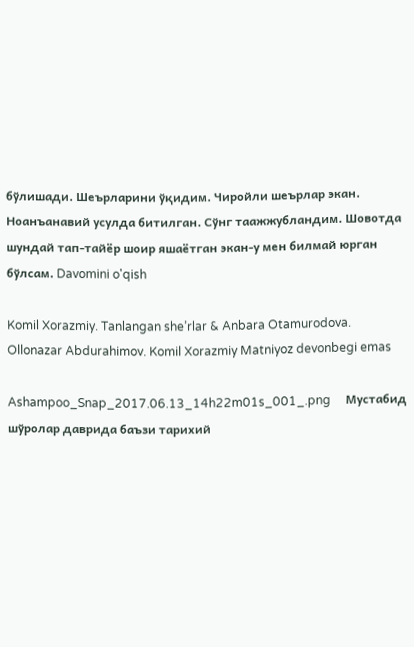бўлишади. Шеърларини ўқидим. Чиройли шеърлар экан. Ноанъанавий усулда битилган. Сўнг таажжубландим. Шовотда шундай тап-тайёр шоир яшаётган экан-у мен билмай юрган бўлсам. Davomini o'qish

Komil Xorazmiy. Tanlangan she’rlar & Anbara Otamurodova. Ollonazar Abdurahimov. Komil Xorazmiy Matniyoz devonbegi emas

Ashampoo_Snap_2017.06.13_14h22m01s_001_.png     Мустабид шўролар даврида баъзи тарихий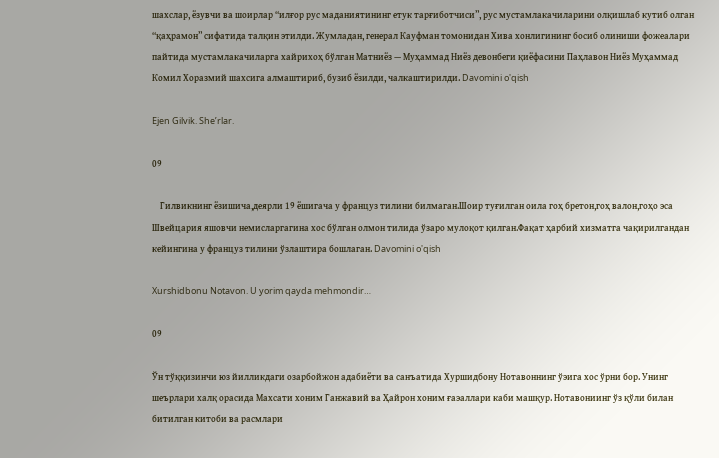шахслар, ёзувчи ва шоирлар “илғор рус маданиятининг етук тарғиботчиси”, рус муcтамлакачиларини олқишлаб кутиб олган “қаҳрамон” сифатида талқин этилди. Жумладан, генерал Кауфман томонидан Хива хонлигининг босиб олиниши фожеалари пайтида мустамлакачиларга хайрихоҳ бўлган Матниёз — Муҳаммад Ниёз девонбеги қиёфаcини Паҳлавон Ниёз Муҳаммад Комил Хоразмий шахсига алмаштириб, бузиб ёзилди, чалкаштирилди. Davomini o'qish

Ejen Gilvik. She’rlar.

09

    Гилвикнинг ёзишича,деярли 19 ёшигача у француз тилини билмаган.Шоир туғилган оила гоҳ бретон,гоҳ валон,гоҳо эса Швейцария яшовчи немисларгагина хос бўлган олмон тилида ўзаро мулоқот қилган.Фақат ҳарбий хизматга чақирилгандан кейингина у француз тилини ўзлаштира бошлаган. Davomini o'qish

Xurshidbonu Notavon. U yorim qayda mehmondir…

09

Ўн тўққизинчи юз йилликдаги озарбойжон адабиёти ва санъатида Хуршидбону Нотавоннинг ўэига хос ўрни бор. Унинг шеърлари халқ орасида Махсати хоним Ганжавий ва Ҳайрон хоним ғаэаллари каби машқур. Нотавониинг ўз қўли билан битилган китоби ва расмлари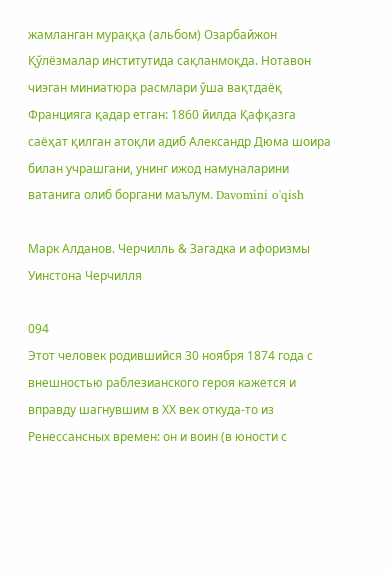жамланган мураққа (альбом) Озарбайжон Қўлёзмалар институтида сақланмоқда. Нотавон чиэган миниатюра расмлари ўша вақтдаёқ Францияга қадар етган: 1860 йилда Қафқазга саёҳат қилган атоқли адиб Александр Дюма шоира билан учрашгани, унинг ижод намуналарини ватанига олиб боргани маълум. Davomini o'qish

Марк Алданов. Черчилль & Загадка и афоризмы Уинстона Черчилля

094
Этот человек родившийся 30 ноября 1874 года с внешностью раблезианского героя кажется и вправду шагнувшим в ХХ век откуда-то из Ренессансных времен: он и воин (в юности с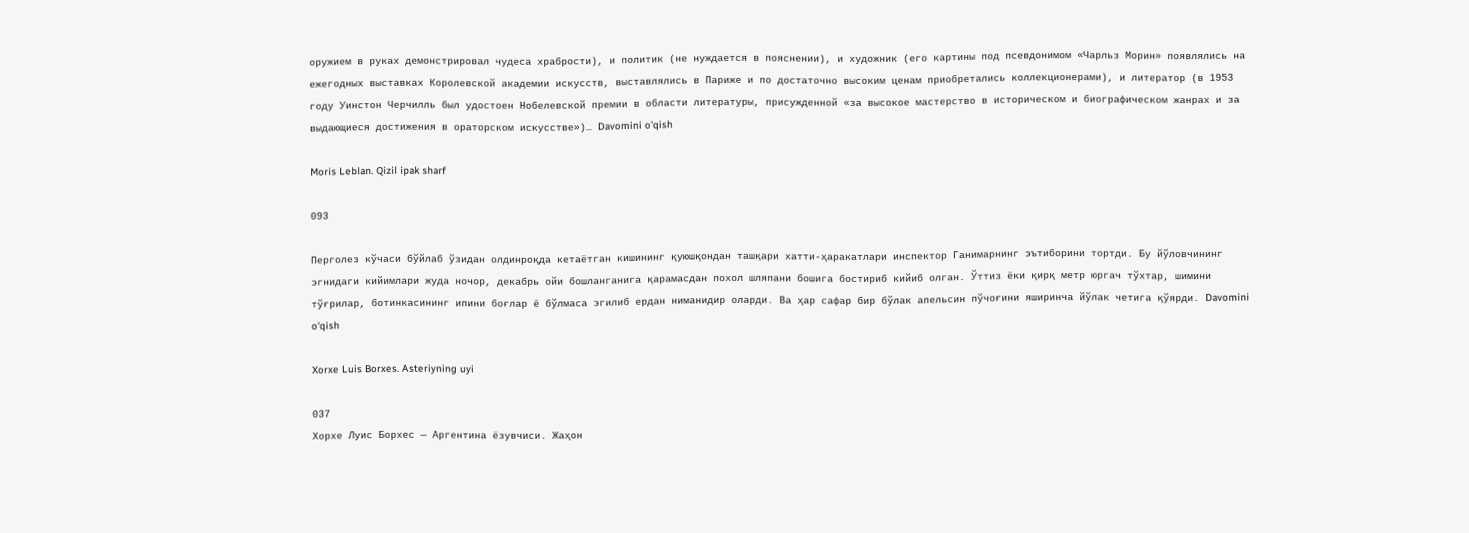оружием в руках демонстрировал чудеса храбрости), и политик (не нуждается в пояснении), и художник (его картины под псевдонимом «Чарльз Морин» появлялись на ежегодных выставках Королевской академии искусств, выставлялись в Париже и по достаточно высоким ценам приобретались коллекционерами), и литератор (в 1953 году Уинстон Черчилль был удостоен Нобелевской премии в области литературы, присужденной «за высокое мастерство в историческом и биографическом жанрах и за выдающиеся достижения в ораторском искусстве»)… Davomini o'qish

Moris Leblan. Qizil ipak sharf

093

Перголез кўчаси бўйлаб ўзидан олдинроқда кетаётган кишининг қуюшқондан ташқари хатти-ҳаракатлари инспектор Ганимарнинг эътиборини тортди. Бу йўловчининг эгнидаги кийимлари жуда ночор, декабрь ойи бошланганига қарамасдан похол шляпани бошига бостириб кийиб олган. Ўттиз ёки қирқ метр юргач тўхтар, шимини тўғрилар, ботинкасининг ипини боғлар ё бўлмаса эгилиб ердан ниманидир оларди. Ва ҳар сафар бир бўлак апельсин пўчоғини яширинча йўлак четига қўярди. Davomini o'qish

Xorxe Luis Borxes. Asteriyning uyi

037
Хорхе Луис Борхес — Аргентина ёзувчиси. Жаҳон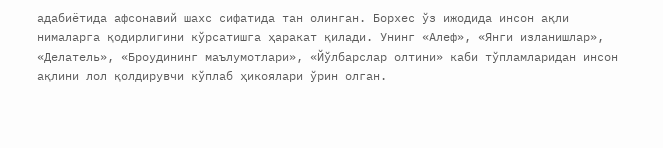адабиётида афсонавий шахс сифатида тан олинган. Борхес ўз ижодида инсон ақли нималарга қодирлигини кўрсатишга ҳаракат қилади. Унинг «Алеф», «Янги изланишлар», «Делатель», «Броудининг маълумотлари», «Йўлбарслар олтини» каби тўпламларидан инсон ақлини лол қолдирувчи кўплаб ҳикоялари ўрин олган.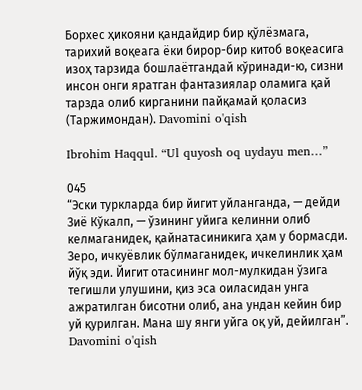Борхес ҳикояни қандайдир бир қўлёзмага, тарихий воқеага ёки бирор-бир китоб воқеасига изоҳ тарзида бошлаётгандай кўринади-ю, сизни инсон онги яратган фантазиялар оламига қай тарзда олиб кирганини пайқамай қоласиз (Таржимондан). Davomini o'qish

Ibrohim Haqqul. “Ul quyosh oq uydayu men…”

045
“Эски туркларда бир йигит уйланганда, — дейди Зиё Кўкалп, — ўзининг уйига келинни олиб келмаганидек, қайнатасиникига ҳам у бормасди. Зеро, ичкуёвлик бўлмаганидек, ичкелинлик ҳам йўқ эди. Йигит отасининг мол-мулкидан ўзига тегишли улушини, қиз эса оиласидан унга ажратилган бисотни олиб, ана ундан кейин бир уй қурилган. Мана шу янги уйга оқ уй, дейилган”. Davomini o'qish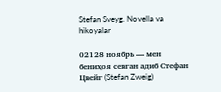Stefan Sveyg. Novella va hikoyalar

02128 ноябрь — мен бениҳоя севган адиб Стефан Цвейг (Stefan Zweig)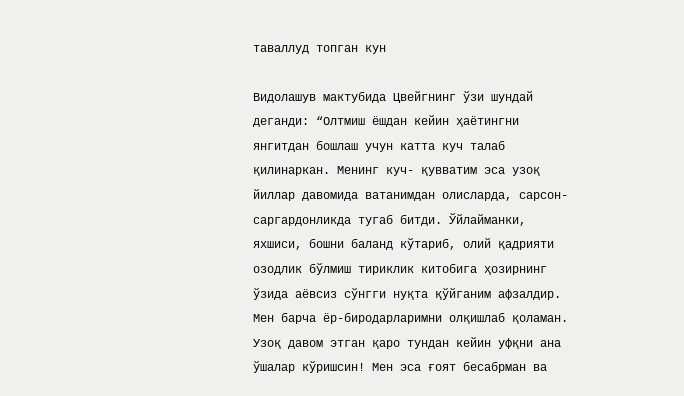таваллуд топган кун

Видолашув мактубида Цвейгнинг ўзи шундай деганди: “Олтмиш ёшдан кейин ҳаётингни янгитдан бошлаш учун катта куч талаб қилинаркан. Менинг куч- қувватим эса узоқ йиллар давомида ватанимдан олисларда, сарсон-саргардонликда тугаб битди. Ўйлайманки, яхшиси, бошни баланд кўтариб, олий қадрияти озодлик бўлмиш тириклик китобига ҳозирнинг ўзида аёвсиз сўнгги нуқта қўйганим афзалдир. Мен барча ёр-биродарларимни олқишлаб қоламан. Узоқ давом этган қаро тундан кейин уфқни ана ўшалар кўришсин! Мен эса ғоят бесабрман ва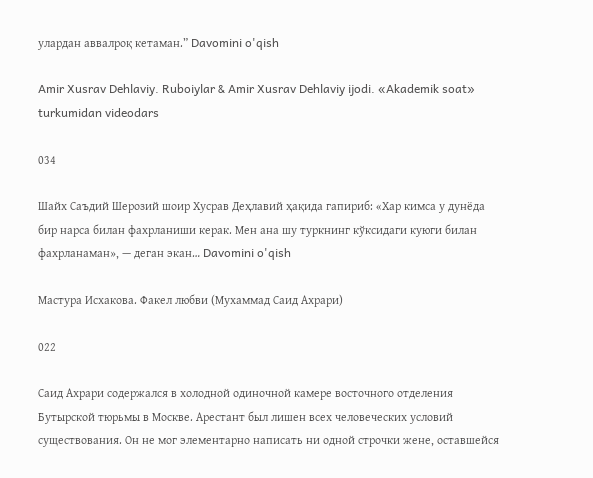улардан аввалроқ кетаман.” Davomini o'qish

Amir Xusrav Dehlaviy. Ruboiylar & Amir Xusrav Dehlaviy ijodi. «Akademik soat» turkumidan videodars

034

Шайх Саъдий Шерозий шоир Хусрав Деҳлавий ҳақида гапириб: «Хар кимса у дунёда бир нарса билан фахрланиши керак. Мен ана шу туркнинг кўксидаги куюги билан фахрланаман», — деган экан… Davomini o'qish

Мастура Исхакова. Факел любви (Мухаммад Саид Ахрари)

022

Саид Ахрари содержался в холодной одиночной камере восточного отделения Бутырской тюрьмы в Москве. Арестант был лишен всех человеческих условий существования. Он не мог элементарно написать ни одной строчки жене, оставшейся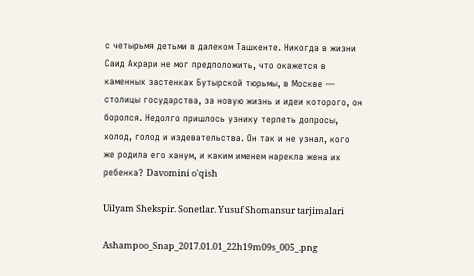с четырьмя детьми в далеком Ташкенте. Никогда в жизни Саид Ахрари не мог предположить, что окажется в каменных застенках Бутырской тюрьмы, в Москве — столицы государства, за новую жизнь и идеи которого, он боролся. Недолго пришлось узнику терпеть допросы, холод, голод и издевательства. Он так и не узнал, кого же родила его ханум, и каким именем нарекла жена их ребенка? Davomini o'qish

Uilyam Shekspir. Sonetlar. Yusuf Shomansur tarjimalari

Ashampoo_Snap_2017.01.01_22h19m09s_005_.png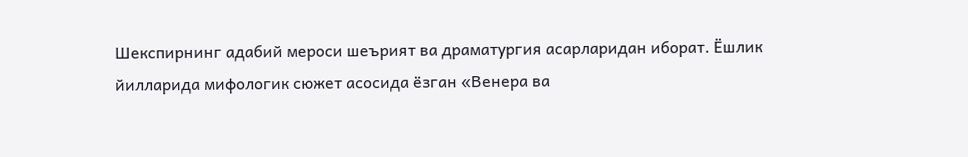Шекспирнинг адабий мероси шеърият ва драматургия асарларидан иборат. Ёшлик йилларида мифологик сюжет асосида ёзган «Венера ва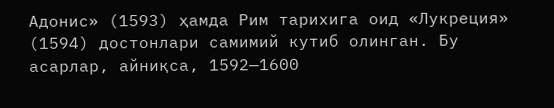Адонис» (1593) ҳамда Рим тарихига оид «Лукреция» (1594) достонлари самимий кутиб олинган. Бу асарлар, айниқса, 1592—1600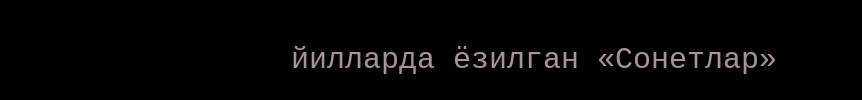йилларда ёзилган «Сонетлар»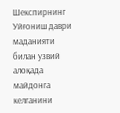Шекспирнинг Уйғониш даври маданияти билан узвий алоқада майдонга келганини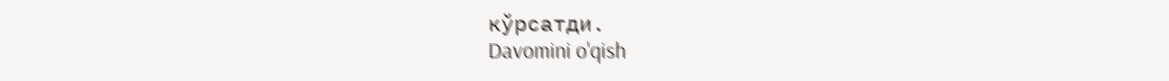кўрсатди.
Davomini o'qish